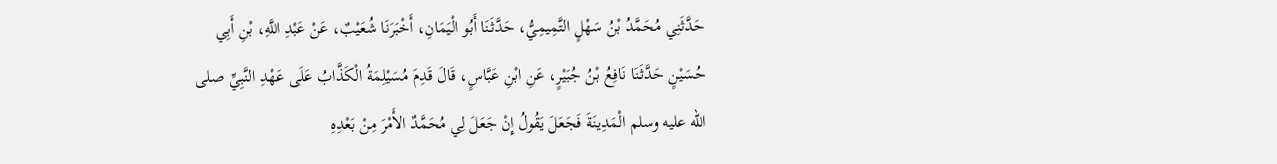حَدَّثَنِي مُحَمَّدُ بْنُ سَهْلٍ التَّمِيمِيُّ، حَدَّثَنَا أَبُو الْيَمَانِ، أَخْبَرَنَا شُعَيْبٌ، عَنْ عَبْدِ اللَّهِ، بْنِ أَبِي حُسَيْنٍ حَدَّثَنَا نَافِعُ بْنُ جُبَيْرٍ، عَنِ ابْنِ عَبَّاسٍ، قَالَ قَدِمَ مُسَيْلِمَةُ الْكَذَّابُ عَلَى عَهْدِ النَّبِيِّ صلى الله عليه وسلم الْمَدِينَةَ فَجَعَلَ يَقُولُ إِنْ جَعَلَ لِي مُحَمَّدٌ الأَمْرَ مِنْ بَعْدِهِ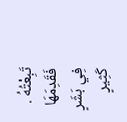تَبِعْتُهُ . فَقَدِمَهَا فِي بَشَرٍ كَثِيرٍ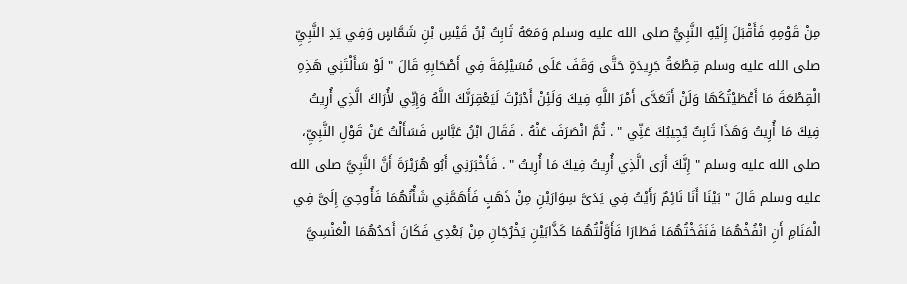مِنْ قَوْمِهِ فَأَقْبَلَ إِلَيْهِ النَّبِيُّ صلى الله عليه وسلم وَمَعَهُ ثَابِتُ بْنُ قَيْسِ بْنِ شَمَّاسٍ وَفِي يَدِ النَّبِيِّ صلى الله عليه وسلم قِطْعَةُ جَرِيدَةٍ حَتَّى وَقَفَ عَلَى مُسَيْلِمَةَ فِي أَصْحَابِهِ قَالَ " لَوْ سَأَلْتَنِي هَذِهِ الْقِطْعَةَ مَا أَعْطَيْتُكَهَا وَلَنْ أَتَعَدَّى أَمْرَ اللَّهِ فِيكَ وَلَئِنْ أَدْبَرْتَ لَيَعْقِرَنَّكَ اللَّهُ وَإِنِّي لأُرَاكَ الَّذِي أُرِيتُ فِيكَ مَا أُرِيتُ وَهَذَا ثَابِتٌ يُجِيبُكَ عَنِّي " . ثُمَّ انْصَرَفَ عَنْهُ . فَقَالَ ابْنُ عَبَّاسٍ فَسَأَلْتُ عَنْ قَوْلِ النَّبِيِّ، صلى الله عليه وسلم " إِنَّكَ أَرَى الَّذِي أُرِيتُ فِيكَ مَا أُرِيتُ " . فَأَخْبَرَنِي أَبُو هُرَيْرَةَ أَنَّ النَّبِيَّ صلى الله عليه وسلم قَالَ " بَيْنَا أَنَا نَائِمٌ رَأَيْتُ فِي يَدَىَّ سِوَارَيْنِ مِنْ ذَهَبٍ فَأَهَمَّنِي شَأْنُهُمَا فَأُوحِيَ إِلَىَّ فِي الْمَنَامِ أَنِ انْفُخْهُمَا فَنَفَخْتُهُمَا فَطَارَا فَأَوَّلْتُهُمَا كَذَّابَيْنِ يَخْرُجَانِ مِنْ بَعْدِي فَكَانَ أَحَدُهُمَا الْعَنْسِيَّ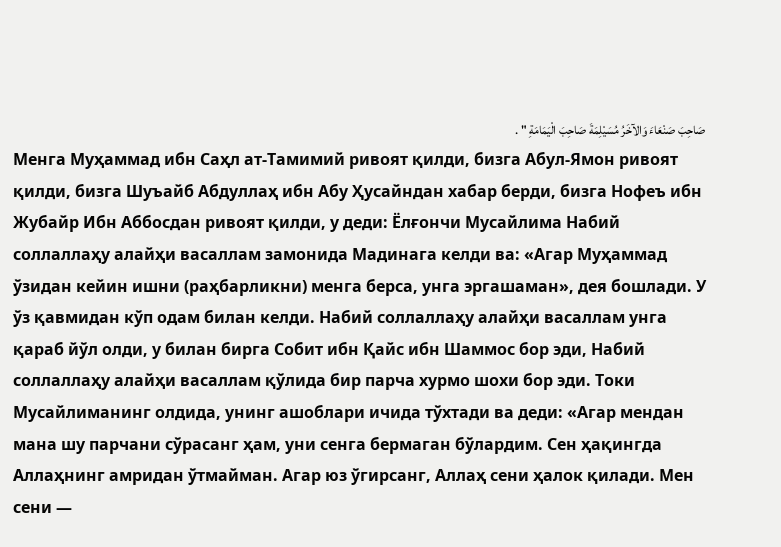صَاحِبَ صَنْعَاءَ وَالآخَرُ مُسَيْلِمَةَ صَاحِبَ الْيَمَامَةِ " .
Менга Муҳаммад ибн Саҳл ат-Тамимий ривоят қилди, бизга Абул-Ямон ривоят қилди, бизга Шуъайб Абдуллаҳ ибн Абу Ҳусайндан хабар берди, бизга Нофеъ ибн Жубайр Ибн Аббосдан ривоят қилди, у деди: Ёлғончи Мусайлима Набий соллаллаҳу алайҳи васаллам замонида Мадинага келди ва: «Агар Муҳаммад ўзидан кейин ишни (раҳбарликни) менга берса, унга эргашаман», дея бошлади. У ўз қавмидан кўп одам билан келди. Набий соллаллаҳу алайҳи васаллам унга қараб йўл олди, у билан бирга Собит ибн Қайс ибн Шаммос бор эди, Набий соллаллаҳу алайҳи васаллам қўлида бир парча хурмо шохи бор эди. Токи Мусайлиманинг олдида, унинг ашоблари ичида тўхтади ва деди: «Агар мендан мана шу парчани сўрасанг ҳам, уни сенга бермаган бўлардим. Сен ҳақингда Аллаҳнинг амридан ўтмайман. Агар юз ўгирсанг, Аллаҳ сени ҳалок қилади. Мен сени —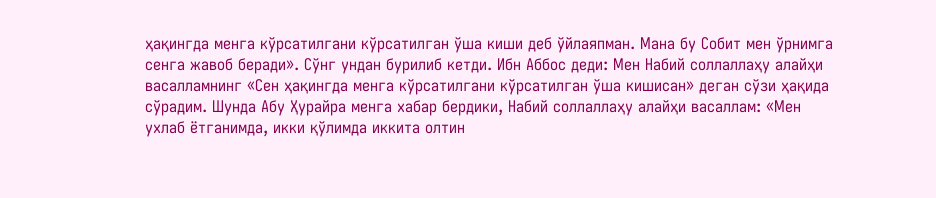ҳақингда менга кўрсатилгани кўрсатилган ўша киши деб ўйлаяпман. Мана бу Собит мен ўрнимга сенга жавоб беради». Сўнг ундан бурилиб кетди. Ибн Аббос деди: Мен Набий соллаллаҳу алайҳи васалламнинг «Сен ҳақингда менга кўрсатилгани кўрсатилган ўша кишисан» деган сўзи ҳақида сўрадим. Шунда Абу Ҳурайра менга хабар бердики, Набий соллаллаҳу алайҳи васаллам: «Мен ухлаб ётганимда, икки қўлимда иккита олтин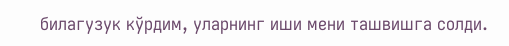билагузук кўрдим, уларнинг иши мени ташвишга солди.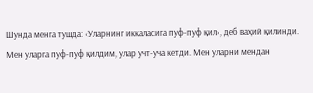Шунда менга тушда: ‹Уларнинг иккаласига пуф-пуф қил›, деб ваҳий қилинди. Мен уларга пуф-пуф қилдим, улар учт-уча кетди. Мен уларни мендан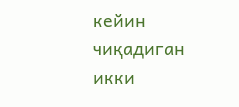кейин чиқадиган икки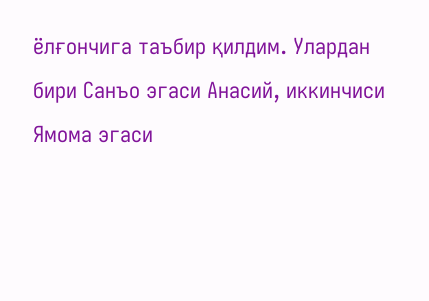ёлғончига таъбир қилдим. Улардан бири Санъо эгаси Анасий, иккинчиси Ямома эгаси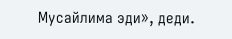Мусайлима эди», деди.